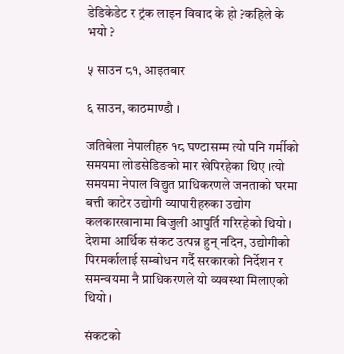डेडिकेडेट र ट्रंक लाइन विवाद के हो ?कहिले के भयो ?

५ साउन ८१, आइतबार

६ साउन, काठमाण्डौ ।

जतिबेला नेपालीहरु १८ घण्टासम्म त्यो पनि गर्मीको समयमा लोडसेडिङको मार खेपिरहेका थिए ।त्यो समयमा नेपाल विद्युत प्राधिकरणले जनताको घरमा बत्ती काटेर उद्योगी व्यापारीहरुका उद्योग कलकारखानामा बिजुली आपुर्ति गरिरहेको थियो । देशमा आर्थिक संकट उत्पन्न हुन् नदिन, उद्योगीको पिरमर्कालाई सम्बोधन गर्दै सरकारको निर्देशन र समन्वयमा नै प्राधिकरणले यो व्यवस्था मिलाएको थियो ।

संकटको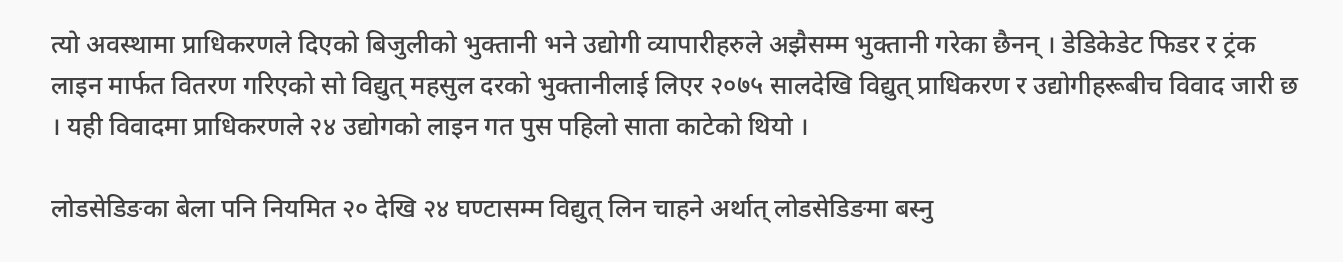त्यो अवस्थामा प्राधिकरणले दिएको बिजुलीको भुक्तानी भने उद्योगी व्यापारीहरुले अझैसम्म भुक्तानी गरेका छैनन् । डेडिकेडेट फिडर र ट्रंक लाइन मार्फत वितरण गरिएको सो विद्युत् महसुल दरको भुक्तानीलाई लिएर २०७५ सालदेखि विद्युत् प्राधिकरण र उद्योगीहरूबीच विवाद जारी छ । यही विवादमा प्राधिकरणले २४ उद्योगको लाइन गत पुस पहिलो साता काटेको थियो ।

लोडसेडिङका बेला पनि नियमित २० देखि २४ घण्टासम्म विद्युत् लिन चाहने अर्थात् लोडसेडिङमा बस्नु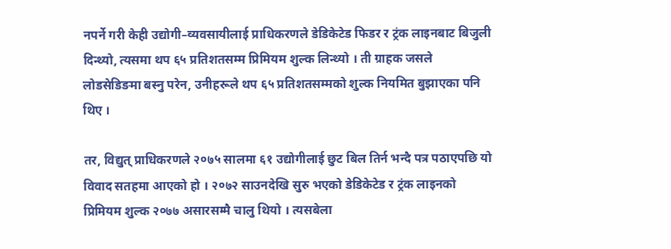नपर्ने गरी केही उद्योगी–व्यवसायीलाई प्राधिकरणले डेडिकेटेड फिडर र ट्रंक लाइनबाट बिजुली दिन्थ्यो, त्यसमा थप ६५ प्रतिशतसम्म प्रिमियम शुल्क लिन्थ्यो । ती ग्राहक जसले लोडसेडिङमा बस्नु परेन, उनीहरूले थप ६५ प्रतिशतसम्मको शुल्क नियमित बुझाएका पनि थिए ।

तर, विद्युत् प्राधिकरणले २०७५ सालमा ६१ उद्योगीलाई छुट बिल तिर्न भन्दै पत्र पठाएपछि यो विवाद सतहमा आएको हो । २०७२ साउनदेखि सुरु भएको डेडिकेटेड र ट्रंक लाइनको प्रिमियम शुल्क २०७७ असारसम्मै चालु थियो । त्यसबेला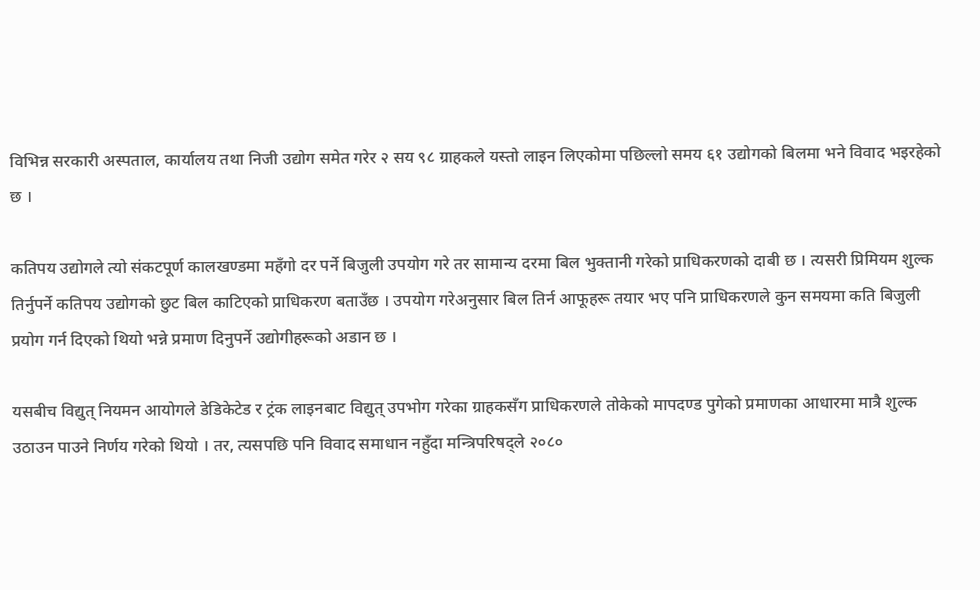विभिन्न सरकारी अस्पताल, कार्यालय तथा निजी उद्योग समेत गरेर २ सय ९८ ग्राहकले यस्तो लाइन लिएकोमा पछिल्लो समय ६१ उद्योगको बिलमा भने विवाद भइरहेको छ ।

कतिपय उद्योगले त्यो संकटपूर्ण कालखण्डमा महँगो दर पर्ने बिजुली उपयोग गरे तर सामान्य दरमा बिल भुक्तानी गरेको प्राधिकरणको दाबी छ । त्यसरी प्रिमियम शुल्क तिर्नुपर्ने कतिपय उद्योगको छुट बिल काटिएको प्राधिकरण बताउँछ । उपयोग गरेअनुसार बिल तिर्न आफूहरू तयार भए पनि प्राधिकरणले कुन समयमा कति बिजुली प्रयोग गर्न दिएको थियो भन्ने प्रमाण दिनुपर्ने उद्योगीहरूको अडान छ ।

यसबीच विद्युत् नियमन आयोगले डेडिकेटेड र ट्रंक लाइनबाट विद्युत् उपभोग गरेका ग्राहकसँग प्राधिकरणले तोकेको मापदण्ड पुगेको प्रमाणका आधारमा मात्रै शुल्क उठाउन पाउने निर्णय गरेको थियो । तर, त्यसपछि पनि विवाद समाधान नहुँदा मन्त्रिपरिषद्ले २०८०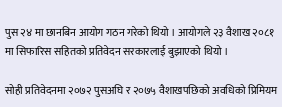पुस २४ मा छानबिन आयोग गठन गरेको थियो । आयोगले २३ वैशाख २०८१ मा सिफारिस सहितको प्रतिवेदन सरकारलाई बुझाएको थियो ।

सोही प्रतिवेदनमा २०७२ पुसअघि र २०७५ वैशाखपछिको अवधिको प्रिमियम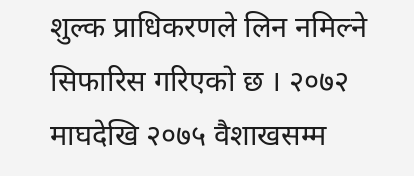शुल्क प्राधिकरणले लिन नमिल्ने सिफारिस गरिएको छ । २०७२ माघदेखि २०७५ वैशाखसम्म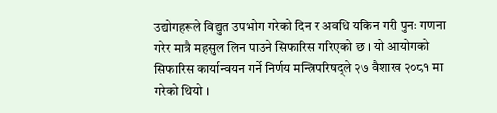उद्योगहरूले विद्युत उपभोग गरेको दिन र अवधि यकिन गरी पुनः गणना गरेर मात्रै महसुल लिन पाउने सिफारिस गरिएको छ । यो आयोगको सिफारिस कार्यान्वयन गर्ने निर्णय मन्त्रिपरिषद्ले २७ वैशाख २०८१ मा गरेको थियो ।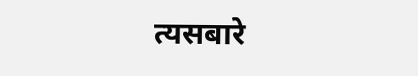त्यसबारे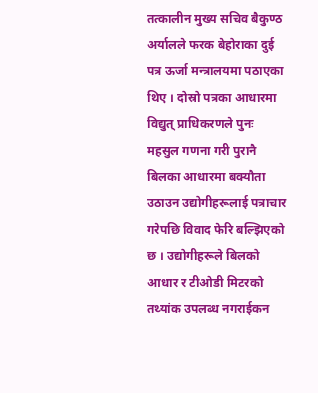तत्कालीन मुख्य सचिव बैकुण्ठ अर्यालले फरक बेहोराका दुई पत्र ऊर्जा मन्त्रालयमा पठाएका थिए । दोस्रो पत्रका आधारमा विद्युत् प्राधिकरणले पुनः महसुल गणना गरी पुरानै बिलका आधारमा बक्यौता उठाउन उद्योगीहरूलाई पत्राचार गरेपछि विवाद फेरि बल्झिएको छ । उद्योगीहरूले बिलको आधार र टीओडी मिटरको तथ्यांक उपलब्ध नगराईकन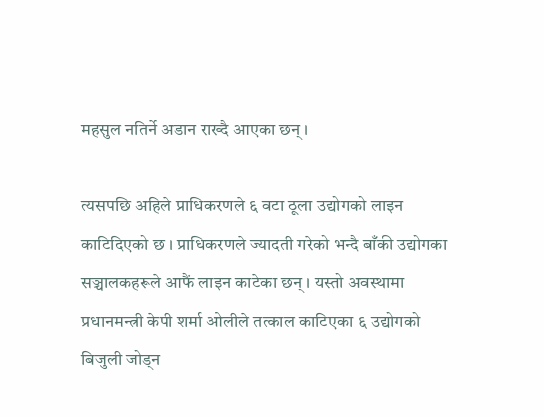महसुल नतिर्ने अडान राख्दै आएका छन् ।

त्यसपछि अहिले प्राधिकरणले ६ वटा ठूला उद्योगको लाइन काटिदिएको छ । प्राधिकरणले ज्यादती गरेको भन्दै बाँकी उद्योगका सञ्चालकहरूले आफैं लाइन काटेका छन् । यस्तो अवस्थामा प्रधानमन्त्री केपी शर्मा ओलीले तत्काल काटिएका ६ उद्योगको बिजुली जोड्न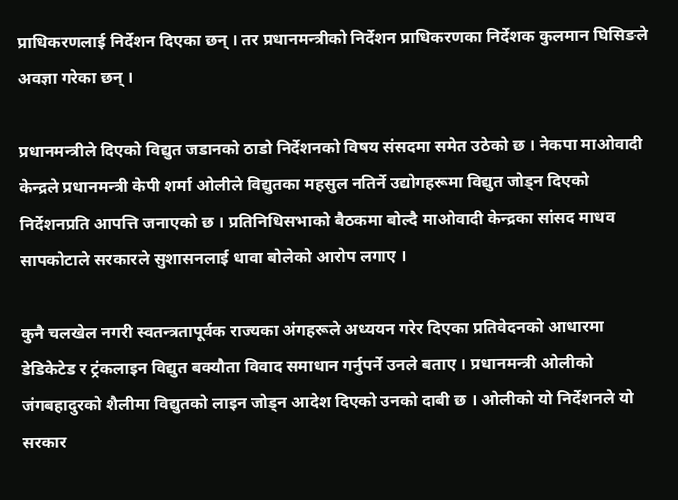प्राधिकरणलाई निर्देशन दिएका छन् । तर प्रधानमन्त्रीको निर्देशन प्राधिकरणका निर्देशक कुलमान घिसिङले अवज्ञा गरेका छन् ।

प्रधानमन्त्रीले दिएको विद्युत जडानको ठाडो निर्देशनको विषय संसदमा समेत उठेको छ । नेकपा माओवादी केन्द्रले प्रधानमन्त्री केपी शर्मा ओलीले विद्युतका महसुल नतिर्ने उद्योगहरूमा विद्युत जोड्न दिएको निर्देशनप्रति आपत्ति जनाएको छ । प्रतिनिधिसभाको बैठकमा बोल्दै माओवादी केन्द्रका सांसद माधव सापकोटाले सरकारले सुशासनलाई धावा बोलेको आरोप लगाए ।

कुनै चलखेल नगरी स्वतन्त्रतापूर्वक राज्यका अंगहरूले अध्ययन गरेर दिएका प्रतिवेदनको आधारमा डेडिकेटेड र ट्रंकलाइन विद्युत बक्यौता विवाद समाधान गर्नुपर्ने उनले बताए । प्रधानमन्त्री ओलीको जंगबहादुरको शैलीमा विद्युतको लाइन जोड्न आदेश दिएको उनको दाबी छ । ओलीको यो निर्देशनले यो सरकार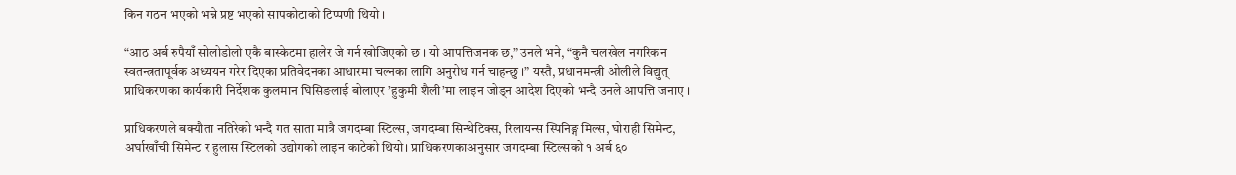किन गठन भएको भन्ने प्रष्ट भएको सापकोटाको टिप्पणी थियो ।

“आठ अर्ब रुपैयाँ सोलोडोलो एकै बास्केटमा हालेर जे गर्न खोजिएको छ । यो आपत्तिजनक छ,” उनले भने, “कुनै चलखेल नगरिकन स्वतन्त्रतापूर्वक अध्ययन गरेर दिएका प्रतिवेदनका आधारमा चल्नका लागि अनुरोध गर्न चाहन्छु ।” यस्तै, प्रधानमन्त्री ओलीले विद्युत् प्राधिकरणका कार्यकारी निर्देशक कुलमान घिसिङलाई बोलाएर ’हुकुमी शैली’मा लाइन जोड्न आदेश दिएको भन्दै उनले आपत्ति जनाए ।

प्राधिकरणले बक्यौता नतिरेको भन्दै गत साता मात्रै जगदम्बा स्टिल्स, जगदम्बा सिन्थेटिक्स, रिलायन्स स्पिनिङ्ग मिल्स, घोराही सिमेन्ट, अर्घाखाँची सिमेन्ट र हुलास स्टिलको उद्योगको लाइन काटेको थियो। प्राधिकरणकाअनुसार जगदम्बा स्टिल्सको १ अर्ब ६०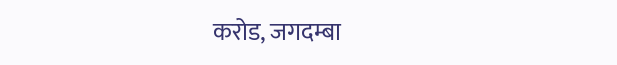करोड, जगदम्बा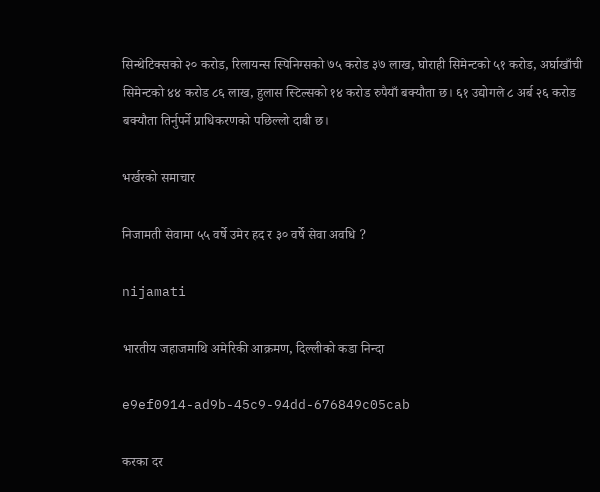सिन्थेटिक्सको २० करोड, रिलायन्स स्पिनिग्सको ७५ करोड ३७ लाख, घोराही सिमेन्टको ५१ करोड, अर्घाखाँची सिमेन्टको ४४ करोड ८६ लाख, हुलास स्टिल्सको १४ करोड रुपैयाँ बक्यौता छ। ६१ उद्योगले ८ अर्ब २६ करोड बक्यौता तिर्नुपर्ने प्राधिकरणको पछिल्लो दाबी छ।

भर्खरको समाचार

निजामती सेवामा ५५ वर्षे उमेर हद र ३० वर्षे सेवा अवधि ?

nijamati

भारतीय जहाजमाथि अमेरिकी आक्रमण, दिल्लीको कडा निन्दा

e9ef0914-ad9b-45c9-94dd-676849c05cab

करका दर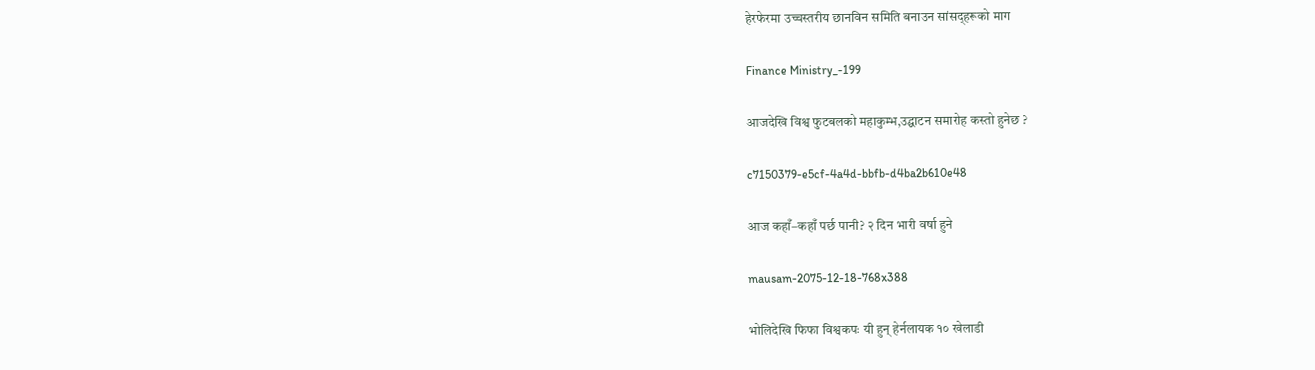हेरफेरमा उच्चस्तरीय छानविन समिति बनाउन सांसद्हरूको माग

Finance Ministry_-199

आजदेखि विश्व फुटबलको महाकुम्भ,उद्घाटन समारोह कस्तो हुनेछ ?

c7150379-e5cf-4a4d-bbfb-d4ba2b610e48

आज कहाँ–कहाँ पर्छ पानी? २ दिन भारी वर्षा हुने

mausam-2075-12-18-768x388

भोलिदेखि फिफा विश्वकपः यी हुन् हेर्नलायक १० खेलाडी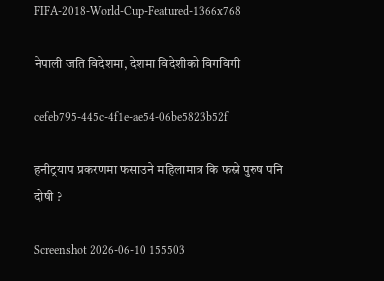FIFA-2018-World-Cup-Featured-1366x768

नेपाली जति विदेशमा, देशमा विदेशीको विगविगी

cefeb795-445c-4f1e-ae54-06be5823b52f

हनीट्रयाप प्रकरणमा फसाउने महिलामात्र कि फस्ने पुरुष पनि दोषी ?

Screenshot 2026-06-10 155503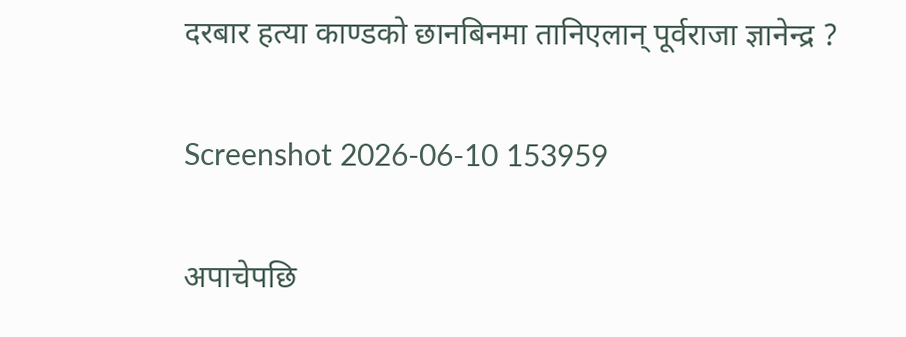दरबार हत्या काण्डको छानबिनमा तानिएलान् पूर्वराजा ज्ञानेन्द्र ?

Screenshot 2026-06-10 153959

अपाचेपछि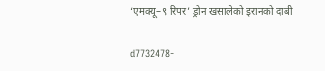‘एमक्यू–९ रिपर’ ड्रोन खसालेको इरानको दाबी

d7732478-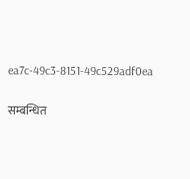ea7c-49c3-8151-49c529adf0ea

सम्बन्धित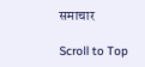समाचार

Scroll to Top